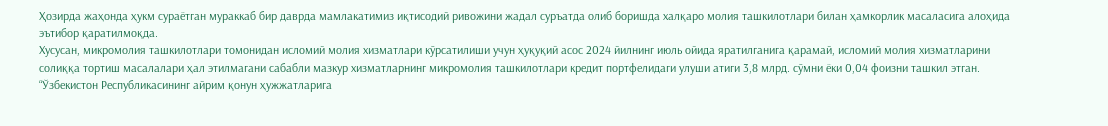Ҳозирда жаҳонда ҳукм сураётган мураккаб бир даврда мамлакатимиз иқтисодий ривожини жадал суръатда олиб боришда халқаро молия ташкилотлари билан ҳамкорлик масаласига алоҳида эътибор қаратилмоқда.
Хусусан, микромолия ташкилотлари томонидан исломий молия хизматлари кўрсатилиши учун ҳуқуқий асос 2024 йилнинг июль ойида яратилганига қарамай, исломий молия хизматларини солиққа тортиш масалалари ҳал этилмагани сабабли мазкур хизматларнинг микромолия ташкилотлари кредит портфелидаги улуши атиги 3,8 млрд. сўмни ёки 0,04 фоизни ташкил этган.
“Ўзбекистон Республикасининг айрим қонун ҳужжатларига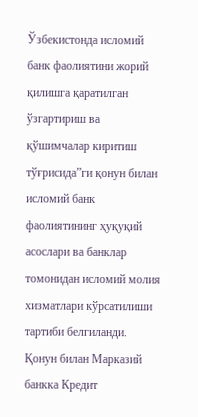Ўзбекистонда исломий банк фаолиятини жорий қилишга қаратилган ўзгартириш ва қўшимчалар киритиш тўғрисида”ги қонун билан исломий банк фаолиятининг ҳуқуқий асослари ва банклар томонидан исломий молия хизматлари кўрсатилиши тартиби белгиланди.
Қонун билан Марказий банкка Кредит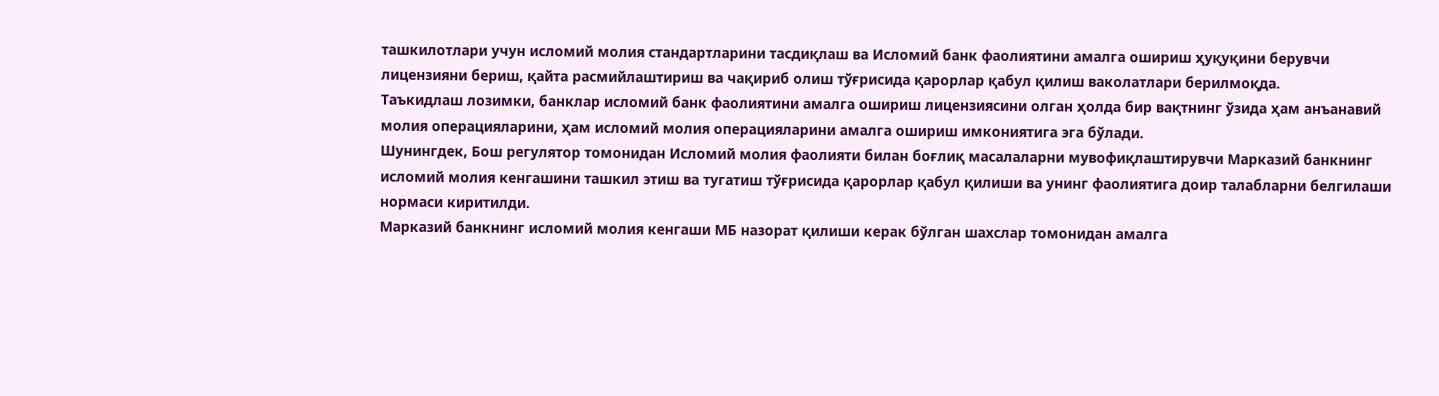ташкилотлари учун исломий молия стандартларини тасдиқлаш ва Исломий банк фаолиятини амалга ошириш ҳуқуқини берувчи лицензияни бериш, қайта расмийлаштириш ва чақириб олиш тўғрисида қарорлар қабул қилиш ваколатлари берилмоқда.
Таъкидлаш лозимки, банклар исломий банк фаолиятини амалга ошириш лицензиясини олган ҳолда бир вақтнинг ўзида ҳам анъанавий молия операцияларини, ҳам исломий молия операцияларини амалга ошириш имкониятига эга бўлади.
Шунингдек, Бош регулятор томонидан Исломий молия фаолияти билан боғлиқ масалаларни мувофиқлаштирувчи Марказий банкнинг исломий молия кенгашини ташкил этиш ва тугатиш тўғрисида қарорлар қабул қилиши ва унинг фаолиятига доир талабларни белгилаши нормаси киритилди.
Марказий банкнинг исломий молия кенгаши МБ назорат қилиши керак бўлган шахслар томонидан амалга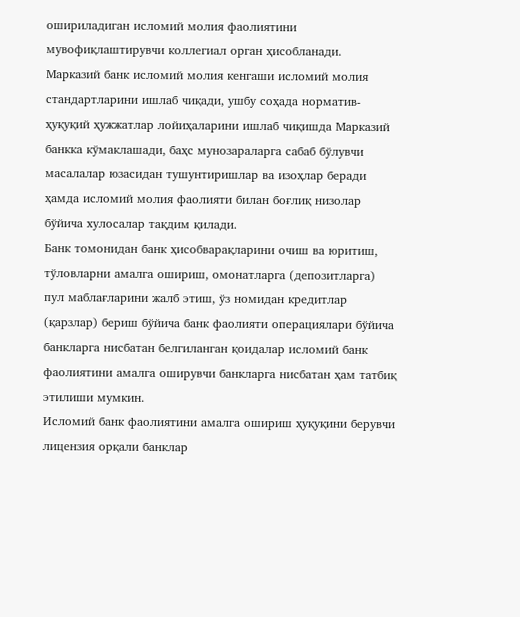ошириладиган исломий молия фаолиятини мувофиқлаштирувчи коллегиал орган ҳисобланади.
Марказий банк исломий молия кенгаши исломий молия стандартларини ишлаб чиқади, ушбу соҳада норматив-ҳуқуқий ҳужжатлар лойиҳаларини ишлаб чиқишда Марказий банкка кўмаклашади, баҳс мунозараларга сабаб бўлувчи масалалар юзасидан тушунтиришлар ва изоҳлар беради ҳамда исломий молия фаолияти билан боғлиқ низолар бўйича хулосалар тақдим қилади.
Банк томонидан банк ҳисобварақларини очиш ва юритиш, тўловларни амалга ошириш, омонатларга (депозитларга) пул маблағларини жалб этиш, ўз номидан кредитлар (қарзлар) бериш бўйича банк фаолияти операциялари бўйича банкларга нисбатан белгиланган қоидалар исломий банк фаолиятини амалга оширувчи банкларга нисбатан ҳам татбиқ этилиши мумкин.
Исломий банк фаолиятини амалга ошириш ҳуқуқини берувчи лицензия орқали банклар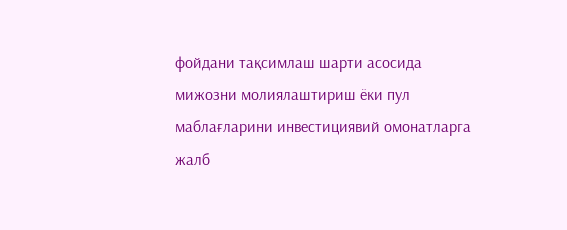фойдани тақсимлаш шарти асосида мижозни молиялаштириш ёки пул маблағларини инвестициявий омонатларга жалб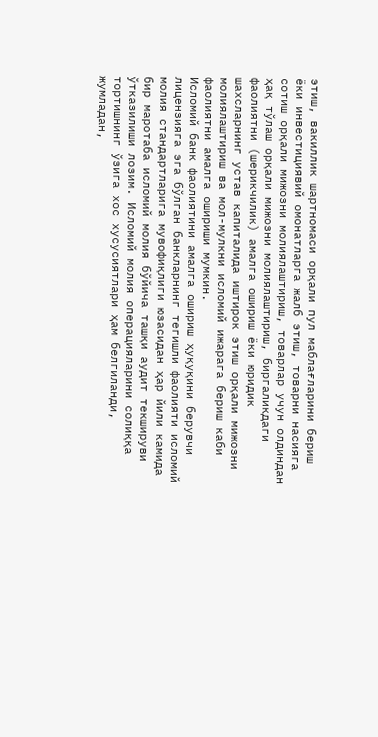этиш, вакиллик шартномаси орқали пул маблағларини бериш ёки инвестициявий омонатларга жалб этиш, товарни насияга сотиш орқали мижозни молиялаштириш, товарлар учун олдиндан ҳақ тўлаш орқали мижозни молиялаштириш, биргаликдаги фаолиятни (шерикчилик) амалга ошириш ёки юридик шахсларнинг устав капиталида иштирок этиш орқали мижозни молиялаштириш ва мол-мулкни исломий ижарага бериш каби фаолиятни амалга ошириши мумкин.
Исломий банк фаолиятини амалга ошириш ҳуқуқини берувчи лицензияга эга бўлган банкларнинг тегишли фаолияти исломий молия стандартларига мувофиқлиги юзасидан ҳар йили камида бир маротаба исломий молия бўйича ташқи аудит текшируви ўтказилиши лозим. Исломий молия операцияларини солиққа тортишнинг ўзига хос хусусиятлари ҳам белгиланди, жумладан,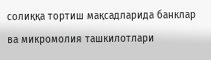солиққа тортиш мақсадларида банклар ва микромолия ташкилотлари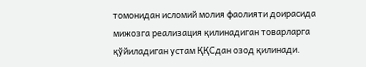томонидан исломий молия фаолияти доирасида мижозга реализация қилинадиган товарларга қўйиладиган устам ҚҚСдан озод қилинади.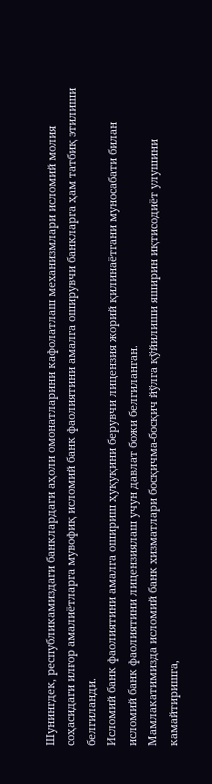Шунингдек, республикамиздаги банклардаги аҳоли омонатларини кафолатлаш механизмлари исломий молия соҳасидаги илғор амалиётларга мувофиқ исломий банк фаолиятини амалга оширувчи банкларга ҳам татбиқ этилиши белгиланди.
Исломий банк фаолиятини амалга ошириш ҳуқуқини берувчи лицензия жорий қилинаётгани муносабати билан исломий банк фаолиятини лицензиялаш учун давлат божи белгиланган.
Мамлакатимизда исломий банк хизматлари босқичма-босқич йўлга қўйилиши яширин иқтисодиёт улушини камайтиришга,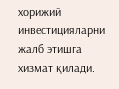хорижий инвестицияларни жалб этишга хизмат қилади.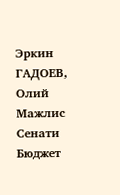Эркин ГАДОЕВ,
Олий Мажлис Сенати Бюджет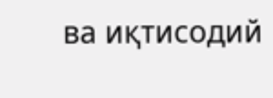ва иқтисодий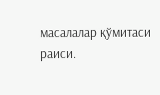масалалар қўмитаси раиси.